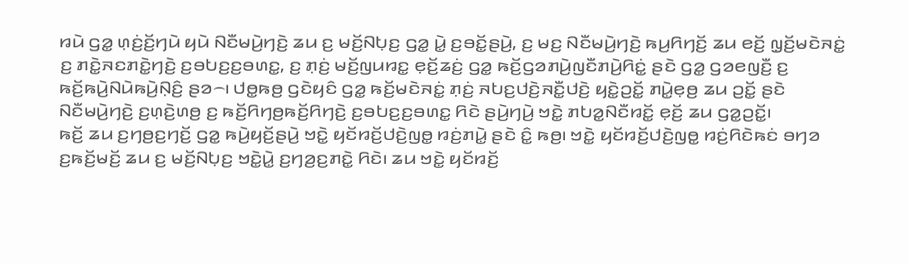ꤙꤣꤧ ꤞꤤ꤭ ꤛ꤫ꤢꤦ꤬ꤢꤩ꤬ꤚꤣꤧ ꤟꤣꤧ ꤡꤢꤪꤗꤣꤧ꤬ꤚꤢꤧ꤬ ꤘꤣ ꤢ꤬ ꤗꤢꤩ꤬ꤡꤝ꤫ꤢ꤬ ꤞꤤ꤭ ꤣꤧ꤭ ꤢ꤬ꤋꤢꤩ꤭ꤔꤣꤧ꤬, ꤢ꤬ ꤗꤢ꤬ ꤡꤢꤪꤗꤣꤧ꤬ꤚꤢꤧ꤬ ꤒꤣ꤬ꤖꤚꤢꤩ꤬ ꤘꤣ ꤕꤢꤩ꤬ ꤜ꤫ꤢꤩ꤬ꤗꤢꤧꤏꤢꤦ꤭ ꤢ꤬ ꤊꤢꤧ꤭ꤏꤢꤊꤢꤧ꤭ꤚꤢꤧ꤬ ꤢ꤬ꤋꤝꤢ꤬ꤢ꤬ꤋꤛꤢ꤭, ꤢ꤬ ꤊ꤫ꤢꤦ꤬ ꤗꤢꤩ꤬ꤜꤣꤙꤢ꤭ ꤕ꤫ꤢꤩ꤬ꤘꤢꤦ꤬ ꤞꤤ꤭ ꤒꤢꤩ꤬ꤞꤤꤊꤣꤧ꤬ꤜꤢꤪꤊꤣꤧ꤬ꤖꤢꤦ꤭ ꤔꤢꤧ ꤞꤤ꤭ ꤞꤤꤕꤜꤢꤪ꤬ ꤢ꤬ ꤒꤢꤩ꤬ꤒꤣꤧ꤬ꤡꤣꤧꤒꤣꤧ꤬ꤡ꤫ꤢꤨ꤬ ꤔꤤ꤮꤯ ꤓꤥ꤭ꤒꤥ꤬ ꤞꤢꤧꤟꤢꤨ ꤞꤤ꤭ ꤒꤢꤩ꤬ꤗꤢꤧꤏꤢꤦ꤭ ꤊ꤫ꤢꤦ꤬ ꤏꤝꤢ꤬ꤓꤢꤧ꤬ꤏꤢꤪ꤭ꤓꤢꤧ꤬ ꤟꤢꤧ꤭ꤑꤢꤩ꤭ ꤊꤣꤧ꤭ꤕ꤫ꤥ꤬ ꤘꤣ ꤑꤢꤩ꤭ ꤔꤢꤧ ꤡꤢꤪꤗꤣꤧ꤬ꤚꤢꤧ꤬ ꤢ꤬ꤛ꤫ꤢꤧ꤬ꤛꤥ꤬ ꤢ꤬ ꤒꤢꤩ꤬ꤖꤚꤥ꤬ꤒꤢꤩ꤬ꤖꤚꤢꤧ꤬ ꤢ꤬ꤋꤝꤢ꤬ꤢ꤬ꤋꤛꤢ꤭ ꤖꤢꤧ ꤔꤣꤧ꤬ꤚꤣꤧ꤬ ꤠꤢꤧ꤭ ꤊꤝꤤ꤭ꤡꤢꤪꤙꤢꤩ꤭ ꤕ꤫ꤢꤩ꤬ ꤘꤣ ꤞꤤ꤭ꤑꤢꤩ꤭꤯
ꤒꤢꤩ꤬ ꤘꤣ ꤢ꤬ꤚꤥ꤬ꤢ꤬ꤚꤢꤩ꤬ ꤞꤤ꤭ ꤒꤣꤧ꤬ꤟꤢꤩ꤬ꤔꤣꤧ꤬ ꤠꤢꤧ꤭ ꤟꤢꤩꤙꤢꤩ꤬ꤓꤢꤧ꤬ꤜꤥ꤭ ꤙꤢꤦ꤬ꤊꤣꤧ꤭ ꤔꤢꤧ ꤢꤨ꤭ ꤒꤥ꤬꤯ ꤠꤢꤧ꤭ ꤟꤢꤩꤙꤢꤩ꤬ꤓꤢꤧ꤬ꤜꤥ꤭ ꤙꤢꤦ꤬ꤖꤢꤧꤒꤢꤦ ꤋꤚꤤ ꤢ꤬ꤒꤢꤩ꤬ꤗꤢꤩ꤬ ꤘꤣ ꤢ꤬ ꤗꤢꤩ꤬ꤡꤝ꤫ꤢ꤬ ꤠꤢꤧ꤭ꤣꤧ꤭ ꤢ꤬ꤚꤤ꤬ꤢ꤬ꤊꤢꤧ꤭ ꤖꤢꤧ꤯ ꤘꤣ ꤠꤢꤧ꤭ ꤟꤢꤩꤙꤢꤩ꤬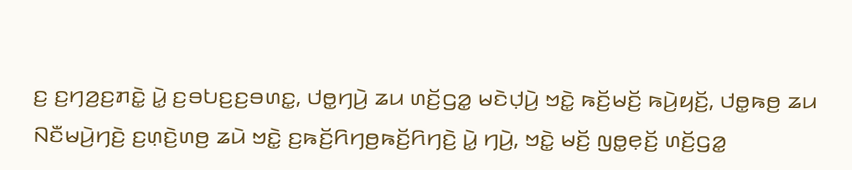ꤢ꤬ ꤢ꤬ꤚꤤ꤬ꤢ꤬ꤊꤢꤧ꤭ ꤣꤧ꤭ ꤢ꤬ꤋꤝꤢ꤬ꤢ꤬ꤋꤛꤢ꤭, ꤓꤥ꤭ꤚꤣꤧ꤬ ꤘꤣ ꤛꤢꤩ꤬ꤞꤤ꤭ ꤗꤢꤧꤓ꤫ꤣꤧ꤬ ꤠꤢꤧ꤭ ꤒꤢꤩ꤬ꤗꤢꤩ꤬ ꤒꤣꤧ꤬ꤟꤢꤩ꤬, ꤓꤥ꤭ꤒꤥ꤬ ꤘꤣ ꤡꤢꤪꤗꤣꤧ꤬ꤚꤢꤧ꤬ ꤢ꤬ꤛ꤫ꤢꤧ꤬ꤛꤥ꤬ ꤘꤣꤧ ꤠꤢꤧ꤭ ꤢ꤬ꤒꤢꤩ꤬ꤖꤚꤥ꤬ꤒꤢꤩ꤬ꤖꤚꤢꤧ꤬ ꤣꤧ꤭ ꤚꤣꤧ꤬, ꤠꤢꤧ꤭ ꤗꤢꤩ꤬ ꤜꤥ꤭ꤕ꤫ꤢꤩ꤬ ꤛꤢꤩ꤬ꤞꤤ꤭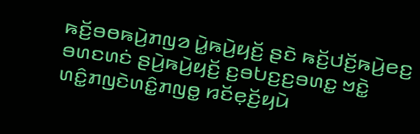ꤒꤢꤩ꤬ꤋꤥꤒꤣꤧ꤬ꤊꤜꤤ ꤣꤧ꤭ꤒꤣꤧ꤬ꤟꤢꤩ꤬ ꤔꤢꤧ ꤒꤢꤩ꤬ꤓꤢꤩ꤬ꤒꤣꤧ꤬ꤕꤢ꤬ ꤋꤛꤢꤛꤢꤦ ꤔꤣꤧ꤬ꤒꤣꤧ꤬ꤟꤢꤩ꤬ ꤢ꤬ꤋꤝꤢ꤬ꤢ꤬ꤋꤛꤢ꤭ ꤠꤢꤧ꤭ ꤛꤢꤨ꤭ꤊꤜꤢꤧꤛꤢꤨ꤭ꤊꤜꤥ꤭ ꤙꤢꤩꤕ꤫ꤢꤩ꤬ꤟꤣꤧ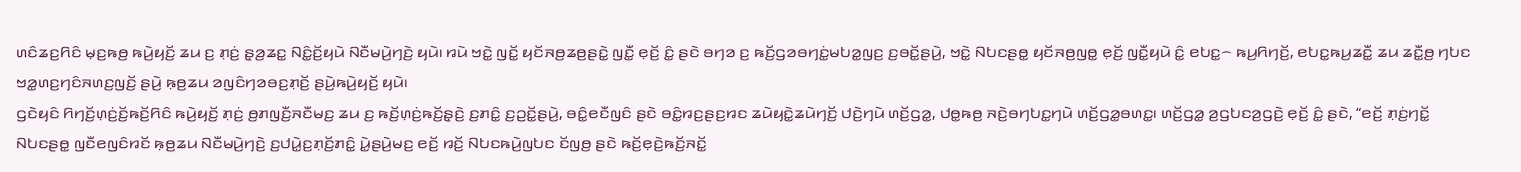ꤛꤢꤨꤘꤢ꤬ꤖꤢꤨ ꤗ꤫ꤢ꤬ꤒꤥ꤬ ꤒꤣꤧ꤬ꤟꤢꤩ꤬ ꤘꤣ ꤢ꤬ ꤊ꤫ꤢꤦ꤬ ꤔ꤫ꤤ꤬ꤘꤢ꤭ ꤡꤢꤨ꤭ꤢꤩ꤬ꤟꤣꤧ ꤡꤢꤪꤗꤣꤧ꤬ꤚꤢꤧ꤬ ꤟꤣꤧ꤯ ꤙꤣꤧ ꤠꤢꤧ꤭ ꤜꤢꤩ꤭ ꤟꤢꤩꤏꤥ꤬ꤘꤥ꤬ꤔꤢꤧ꤭ ꤜꤢꤪ꤭ ꤕ꤫ꤢꤩ꤬ ꤢꤨ꤭ ꤔꤢꤧ ꤋꤚꤤ ꤢ꤬ ꤒꤢꤩ꤬ꤞꤤꤋꤚꤢꤦ꤭ꤗꤝꤤ꤭ꤜꤢ꤬ ꤢ꤬ꤋꤢꤩ꤭ꤔꤣꤧ꤬, ꤠꤢꤧ꤭ ꤡꤝꤢꤔꤥ꤭ ꤟꤢꤩꤏꤥ꤬ꤜꤥ꤭ ꤕ꤫ꤢꤩ꤬ ꤜꤢꤪ꤭ꤟꤣꤧ ꤢꤨ꤭ ꤕꤝꤢ꤭꤮ ꤒꤣ꤬ꤖꤚꤢꤩ꤬, ꤕꤝꤢ꤭ꤒꤣ꤬ꤘꤢꤪ꤭ ꤘꤣ ꤘꤢꤪ꤭ꤥ꤬ ꤚꤝꤢ ꤠꤤ꤭ꤛꤢ꤬ꤚꤢꤨꤏꤛꤢ꤬ꤜꤢꤩ꤬ ꤔꤣꤧ꤬ ꤒ꤫ꤥ꤬ꤘꤣ ꤤꤜꤢꤨꤚꤤꤋꤢ꤬ꤊ꤫ꤢꤩ꤬ ꤔꤣꤧ꤬ꤒꤣꤧ꤬ꤟꤢꤩ꤬ ꤟꤣꤧ꤯
ꤞꤢꤧꤟꤢꤨ ꤖꤚꤢꤩ꤬ꤛ꤫ꤢꤦ꤬ꤢꤩ꤬ꤒꤢꤩ꤬ꤖꤢꤨ ꤒꤣꤧ꤬ꤟꤢꤩ꤬ ꤊ꤫ꤢꤦ꤬ ꤥ꤬ꤊꤜꤢꤪ꤬ꤏꤢꤪꤗꤢ꤬ ꤘꤣ ꤢ꤬ ꤒꤢꤩ꤬ꤛ꤫ꤢꤦ꤬ꤒꤢꤩ꤬ꤔ꤫ꤢꤧ꤬ ꤢ꤬ꤊꤢꤨ꤭ ꤢ꤬ꤑꤢꤩ꤭ꤔꤣꤧ꤬, ꤋꤢꤨ꤭ꤕꤢꤪꤜꤢꤨ ꤔꤢꤧ ꤋꤢꤨ꤭ꤙꤢ꤬ꤔꤢ꤬ꤙꤢ ꤘꤣꤧꤟꤢꤧ꤭ꤘꤣꤧꤚꤢꤩ꤬ ꤓꤢꤧ꤬ꤚꤣꤧ ꤛꤢꤩ꤬ꤞꤤ꤭, ꤓꤥ꤭ꤒꤥ꤬ ꤏꤢꤧ꤬ꤋꤚꤝꤢ꤭ꤚꤣꤧ ꤛꤢꤩ꤬ꤞꤤ꤭ꤋꤛꤢ꤭꤯ ꤛꤢꤩ꤬ꤞꤤ꤭ ꤤ꤬ꤞꤝꤢꤤ꤬ꤞꤢꤧ꤬ ꤕ꤫ꤢꤩ꤬ ꤢꤨ꤭ ꤔꤢꤧ, “ꤕꤢꤩ꤬ ꤊ꤫ꤢꤦ꤬ꤚꤢꤩ꤭ ꤡꤝꤢꤔꤥ꤭ ꤜꤢꤪꤕꤜꤢꤨꤙꤢꤩ ꤒ꤫ꤥ꤬ꤘꤣ ꤡꤢꤪꤗꤣꤧ꤬ꤚꤢꤧ꤬ ꤢ꤬ꤓꤣꤧ꤭ꤢ꤬ꤊ꤫ꤢꤩ꤬ꤊꤢꤨ꤭ ꤣꤧ꤭ꤔꤣꤧ꤬ꤗꤢ꤬ ꤕꤢꤩ꤬ ꤙꤢꤩ꤬ ꤡꤝꤢꤒꤣꤧ꤬ꤜꤝꤢ ꤢꤩꤜꤥ꤬ ꤔꤢꤧ ꤒꤢꤩ꤬ꤕ꤫ꤢꤧ꤬ꤒꤢꤩ꤬ꤏꤢꤩ꤭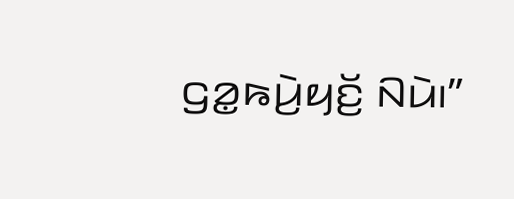ꤞꤤ꤭ꤒꤣꤧ꤬ꤟꤢꤩ꤬ ꤡꤣꤧ꤯”